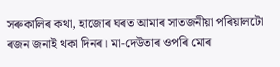সৰুকালিৰ কথা, হাজোৰ ঘৰত আমাৰ সাতজনীয়া পৰিয়ালটো ৰজন জনাই থকা দিনৰ। মা-দেউতাৰ ওপৰি মোৰ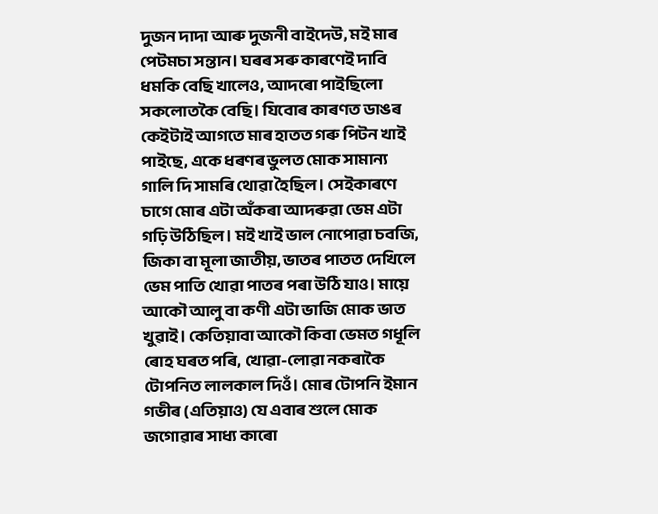দুজন দাদা আৰু দুজনী বাইদেউ, মই মাৰ পেটমচা সন্তান। ঘৰৰ সৰু কাৰণেই দাবি ধমকি বেছি খালেও, আদৰো পাইছিলো সকলোতকৈ বেছি। যিবোৰ কাৰণত ডাঙৰ কেইটাই আগতে মাৰ হাতত গৰু পিটন খাই পাইছে, একে ধৰণৰ ভুলত মোক সামান্য গালি দি সামৰি থোৱা হৈছিল। সেইকাৰণে চাগে মোৰ এটা অঁকৰা আদৰুৱা ভেম এটা গঢ়ি উঠিছিল। মই খাই ভাল নোপোৱা চবজি, জিকা বা মূলা জাতীয়, ভাতৰ পাতত দেখিলে ভেম পাতি খোৱা পাতৰ পৰা উঠি যাও। মায়ে আকৌ আলু বা কণী এটা ভাজি মোক ভাত খুৱাই। কেতিয়াবা আকৌ কিবা ভেমত গধূলি ৰোহ ঘৰত পৰি, খোৱা-লোৱা নকৰাকৈ টোপনিত লালকাল দিওঁ। মোৰ টোপনি ইমান গভীৰ (এতিয়াও) যে এবাৰ শুলে মোক জগোৱাৰ সাধ্য কাৰো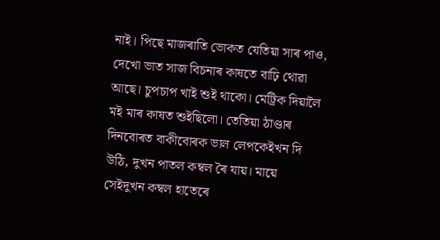নাই। পিছে মাজৰাতি ভোকত যেতিয়া সাৰ পাও, দেখো ভাত সাজ বিচনাৰ কাষতে বাঢ়ি থোৱা আছে। চুপচাপ খাই শুই থাকো। মেট্ৰিক দিয়ালৈ মই মাৰ কাষত শুইছিলো। তেতিয়া ঠাণ্ডাৰ দিনবোৰত বাকীবোৰক ভাল লেপকেইখন দি উঠি, দুখন পাতল কম্বল ৰৈ যায়। মায়ে সেইদুখন কম্বল হাতেৰে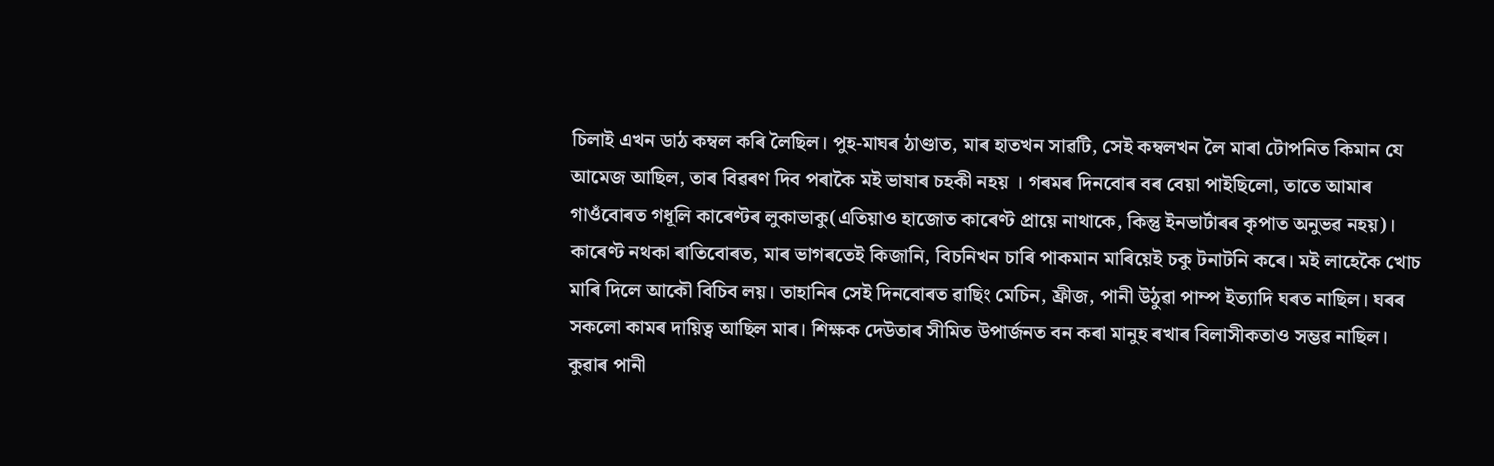চিলাই এখন ডাঠ কম্বল কৰি লৈছিল। পুহ-মাঘৰ ঠাণ্ডাত, মাৰ হাতখন সাৱটি, সেই কম্বলখন লৈ মাৰা টোপনিত কিমান যে আমেজ আছিল, তাৰ বিৱৰণ দিব পৰাকৈ মই ভাষাৰ চহকী নহয় । গৰমৰ দিনবোৰ বৰ বেয়া পাইছিলো, তাতে আমাৰ গাওঁবোৰত গধূলি কাৰেণ্টৰ লুকাভাকু(এতিয়াও হাজোত কাৰেণ্ট প্ৰায়ে নাথাকে, কিন্তু ইনভাৰ্টাৰৰ কৃপাত অনুভৱ নহয়)। কাৰেণ্ট নথকা ৰাতিবোৰত, মাৰ ভাগৰতেই কিজানি, বিচনিখন চাৰি পাকমান মাৰিয়েই চকু টনাটনি কৰে। মই লাহেকৈ খোচ মাৰি দিলে আকৌ বিচিব লয়। তাহানিৰ সেই দিনবোৰত ৱাছিং মেচিন, ফ্ৰীজ, পানী উঠুৱা পাম্প ইত্যাদি ঘৰত নাছিল। ঘৰৰ সকলো কামৰ দায়িত্ব আছিল মাৰ। শিক্ষক দেউতাৰ সীমিত উপাৰ্জনত বন কৰা মানুহ ৰখাৰ বিলাসীকতাও সম্ভৱ নাছিল। কুৱাৰ পানী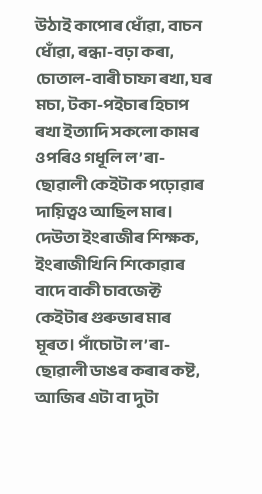উঠাই কাপোৰ ধোঁৱা, বাচন ধোঁৱা, ৰন্ধা-বঢ়া কৰা, চোতাল-বাৰী চাফা ৰখা, ঘৰ মচা, টকা-পইচাৰ হিচাপ ৰখা ইত্যাদি সকলো কামৰ ওপৰিও গধূলি ল’ৰা-ছোৱালী কেইটাক পঢ়োৱাৰ দায়িত্বও আছিল মাৰ। দেউতা ইংৰাজীৰ শিক্ষক, ইংৰাজীখিনি শিকোৱাৰ বাদে বাকী চাবজেক্ট কেইটাৰ গুৰুভাৰ মাৰ মূৰত। পাঁচোটা ল’ৰা-ছোৱালী ডাঙৰ কৰাৰ কষ্ট, আজিৰ এটা বা দুটা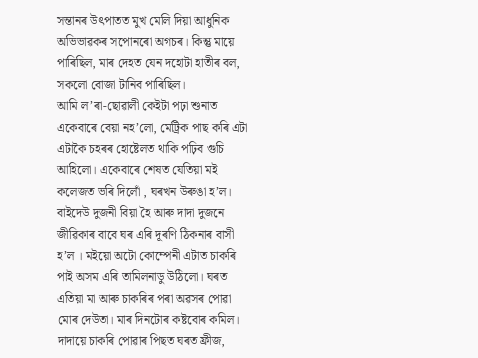সন্তানৰ উৎপাতত মুখ মেলি দিয়া আধুনিক অভিভাৱকৰ সপোনৰো অগচৰ। কিন্তু মায়ে পাৰিছিল, মাৰ দেহত যেন দহোটা হাতীৰ বল, সকলো বোজা টানিব পাৰিছিল।
আমি ল’ৰা-ছোৱালী কেইটা পঢ়া শুনাত একেবাৰে বেয়া নহ’লো, মেট্ৰিক পাছ কৰি এটা এটাকৈ চহৰৰ হোষ্টেলত থাকি পঢ়িব গুচি আহিলো। একেবাৰে শেষত যেতিয়া মই কলেজত ভৰি দিলোঁ , ঘৰখন উৰুঙা হ’ল। বাইদেউ দুজনী বিয়া হৈ আৰু দাদা দুজনে জীৱিকাৰ বাবে ঘৰ এৰি দূৰণি ঠিকনাৰ বাসী হ’ল । মইয়ো অটো কোম্পেনী এটাত চাকৰি পাই অসম এৰি তামিলনাডু উঠিলো। ঘৰত এতিয়া মা আৰু চাকৰিৰ পৰা অৱসৰ পোৱা মোৰ দেউতা। মাৰ দিনটোৰ কষ্টবোৰ কমিল। দাদায়ে চাকৰি পোৱাৰ পিছত ঘৰত ফ্ৰীজ,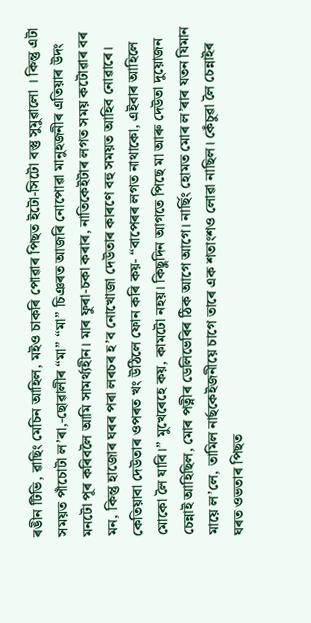ৰঙীন টিভি, ৱাছিং মেচিন আহিল, মইও চাকৰি পোৱাৰ পিছত ইটো-সিটো বস্তু সুমুৱালো । কিন্তু এটা সময়ত পাঁচোটা ল’ৰা,-ছোৱালীৰ “মা” “মা” চিঞৰত আজৰি নোপোৱা মানুহজনীৰ এতিয়াৰ উদং মনটো পূৰ কৰিবলৈ আমি সামৰ্থ্যহীন। মাৰ ফুৰা-চকা কৰাৰ, নাতিকেইটাৰ লগত সময় কটোৱাৰ বৰ মন, কিন্তু হাজোৰ ঘৰৰ পৰা লৰচৰ হ’ব নোখোজা দেউতাৰ কাৰণে বহু সময়ত আহিব নোৱাৰে। কেতিয়াবা দেউতাৰ ওপৰত খং উঠিলে ফোন কৰি কয়- “বাপেৰৰ লগত নাথাকো, এইবাৰ আহিলে মোকো লৈ যাবি।” মুখেৰেহে কয়, কামটো নহয়। কিছুদিন আগতে পিছে মা আৰু দেউতা দুয়োজন চেন্নাই আহিছিল, মোৰ পত্নীৰ ডেলিভেৰিৰ ঠিক আগে আগে। নাৰ্ছিং হোমত মোৰ ল’ৰাৰ যতন যিমান মায়ে ল’লে, তামিল নাৰ্ছকেইজনীয়ে চাগে তাৰে এক শতাংশও লোৱা নাছিল। কেঁচুৱা লৈ চেন্নাইৰ ঘৰত ওভতাৰ পিছত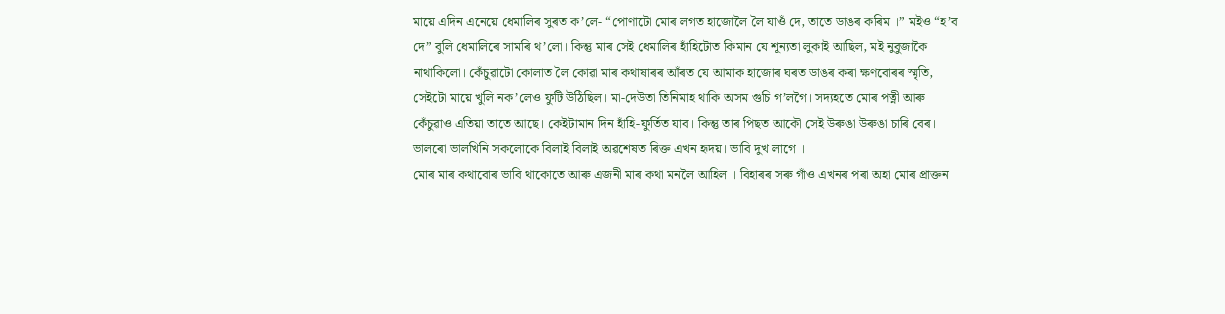মায়ে এদিন এনেয়ে ধেমালিৰ সুৰত ক’লে- “পোণাটো মোৰ লগত হাজোলৈ লৈ যাওঁ দে, তাতে ডাঙৰ কৰিম ।” মইও “হ’ব দে” বুলি ধেমালিৰে সামৰি থ’লো। কিন্তু মাৰ সেই ধেমালিৰ হাঁহিটোত কিমান যে শূন্যতা লুকাই আছিল, মই নুবুজাকৈ নাথাকিলো। কেঁচুৱাটো কোলাত লৈ কোৱা মাৰ কথাষাৰৰ আঁৰত যে আমাক হাজোৰ ঘৰত ডাঙৰ কৰা ক্ষণবোৰৰ স্মৃতি, সেইটো মায়ে খুলি নক’লেও ফুটি উঠিছিল। মা-দেউতা তিনিমাহ থাকি অসম গুচি গ’লগৈ। সদ্যহতে মোৰ পত্নী আৰু কেঁচুৱাও এতিয়া তাতে আছে। কেইটামান দিন হাঁহি-ফুৰ্তিত যাব। কিন্তু তাৰ পিছত আকৌ সেই উৰুঙা উৰুঙা চাৰি বেৰ। ভালৰো ভালখিনি সকলোকে বিলাই বিলাই অৱশেষত ৰিক্ত এখন হৃদয়। ভাবি দুখ লাগে ।
মোৰ মাৰ কথাবোৰ ভাবি থাকোতে আৰু এজনী মাৰ কথা মনলৈ আহিল । বিহাৰৰ সৰু গাঁও এখনৰ পৰা অহা মোৰ প্ৰাক্তন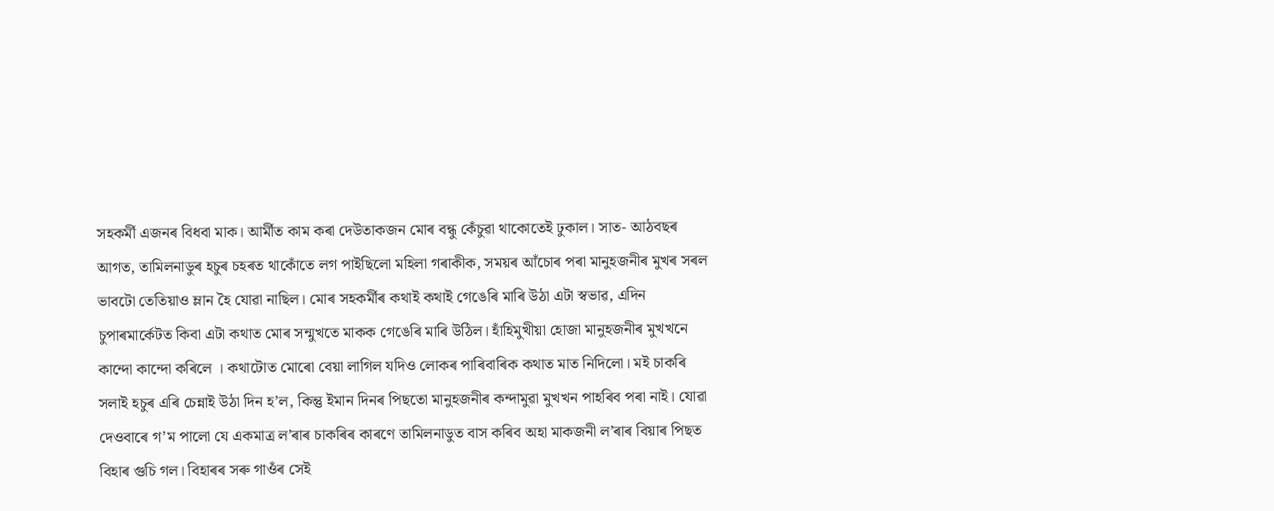সহকৰ্মী এজনৰ বিধবা মাক। আর্মীত কাম কৰা দেউতাকজন মোৰ বন্ধু কেঁচুৱা থাকোতেই ঢুকাল। সাত- আঠবছৰ আগত, তামিলনাডুৰ হচুৰ চহৰত থাকোঁতে লগ পাইছিলো মহিলা গৰাকীক, সময়ৰ আঁচোৰ পৰা মানুহজনীৰ মুখৰ সৰল ভাবটো তেতিয়াও ম্লান হৈ যোৱা নাছিল। মোৰ সহকৰ্মীৰ কথাই কথাই গেঙেৰি মাৰি উঠা এটা স্বভাৱ, এদিন চুপাৰমাৰ্কেটত কিবা এটা কথাত মোৰ সন্মুখতে মাকক গেঙেৰি মাৰি উঠিল। হাঁহিমুখীয়া হোজা মানুহজনীৰ মুখখনে কান্দো কান্দো কৰিলে । কথাটোত মোৰো বেয়া লাগিল যদিও লোকৰ পাৰিবাৰিক কথাত মাত নিদিলো। মই চাকৰি সলাই হচুৰ এৰি চেন্নাই উঠা দিন হ’ল, কিন্তু ইমান দিনৰ পিছতো মানুহজনীৰ কন্দামুৱা মুখখন পাহৰিব পৰা নাই। যোৱা দেওবাৰে গ’ম পালো যে একমাত্ৰ ল’ৰাৰ চাকৰিৰ কাৰণে তামিলনাডুত বাস কৰিব অহা মাকজনী ল’ৰাৰ বিয়াৰ পিছত বিহাৰ গুচি গল। বিহাৰৰ সৰু গাওঁৰ সেই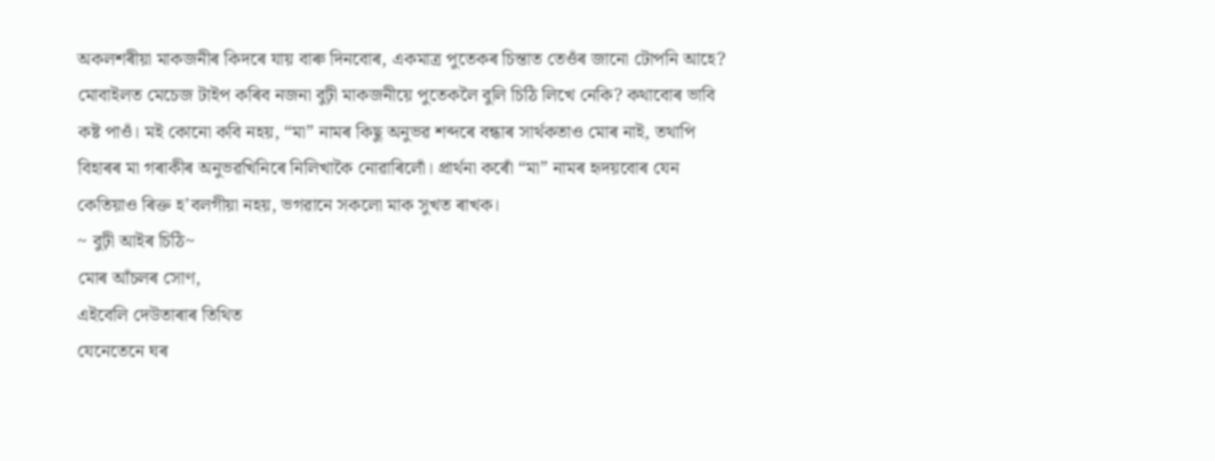অকলশৰীয়া মাকজনীৰ কিদৰে যায় বাৰু দিনবোৰ, একমাত্ৰ পুতেকৰ চিন্তাত তেওঁৰ জানো টোপনি আহে? মোবাইলত মেচেজ টাইপ কৰিব নজনা বুঢ়ী মাকজনীয়ে পুতেকলৈ বুলি চিঠি লিখে নেকি? কথাবোৰ ভাবি কষ্ট পাওঁ। মই কোনো কবি নহয়, “মা” নামৰ কিছু অনুভৱ শব্দৰে বন্ধাৰ সার্থকতাও মোৰ নাই, তথাপি বিহাৰৰ মা গৰাকীৰ অনুভৱখিনিৰে নিলিখাকৈ নোৱাৰিলোঁ। প্ৰাৰ্থনা কৰোঁ “মা” নামৰ হৃদয়বোৰ যেন কেতিয়াও ৰিক্ত হ’বলগীয়া নহয়, ভগৱানে সকলো মাক সুখত ৰাখক।
~ বুঢ়ী আইৰ চিঠি~
মোৰ আঁচলৰ সোণ,
এইবেলি দেউতাৰাৰ তিথিত
যেনেতেনে ঘৰ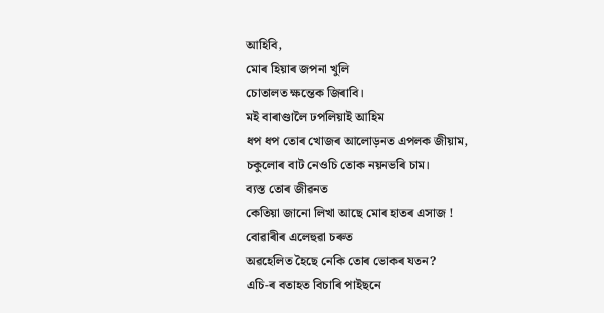আহিবি,
মোৰ হিয়াৰ জপনা খুলি
চোতালত ক্ষন্তেক জিৰাবি।
মই বাৰাণ্ডালৈ ঢপলিয়াই আহিম
ধপ ধপ তোৰ খোজৰ আলোড়নত এপলক জীয়াম,
চকুলোৰ বাট নেওচি তোক নয়নভৰি চাম।
ব্যস্ত তোৰ জীৱনত
কেতিয়া জানো লিখা আছে মোৰ হাতৰ এসাজ !
বোৱাৰীৰ এলেহুৱা চৰুত
অৱহেলিত হৈছে নেকি তোৰ ভোকৰ যতন?
এচি-ৰ বতাহত বিচাৰি পাইছনে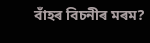বাঁহৰ বিচনীৰ মৰম?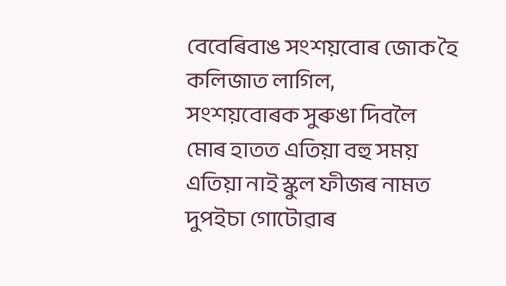বেবেৰিবাঙ সংশয়বোৰ জোক হৈ কলিজাত লাগিল,
সংশয়বোৰক সুৰুঙা দিবলৈ
মোৰ হাতত এতিয়া বহু সময়
এতিয়া নাই স্কুল ফীজৰ নামত
দুপইচা গোটোৱাৰ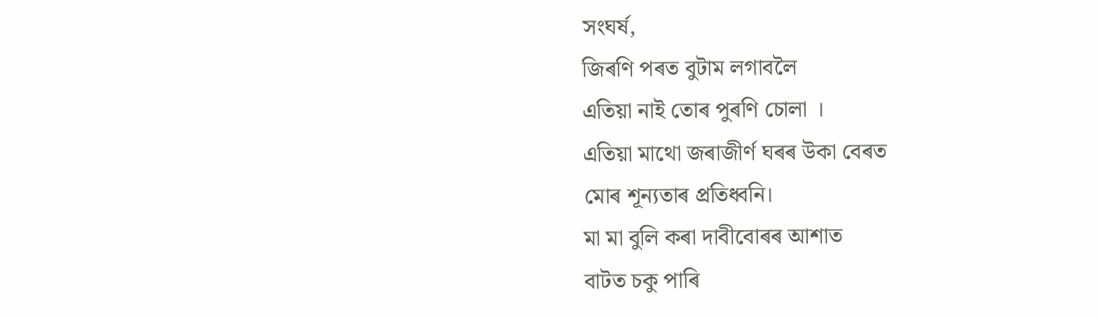সংঘৰ্ষ,
জিৰণি পৰত বুটাম লগাবলৈ
এতিয়া নাই তোৰ পুৰণি চোলা ।
এতিয়া মাথো জৰাজীৰ্ণ ঘৰৰ উকা বেৰত
মোৰ শূন্যতাৰ প্ৰতিধ্বনি।
মা মা বুলি কৰা দাবীবোৰৰ আশাত
বাটত চকু পাৰি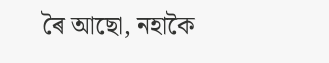ৰৈ আছো, নহাকৈ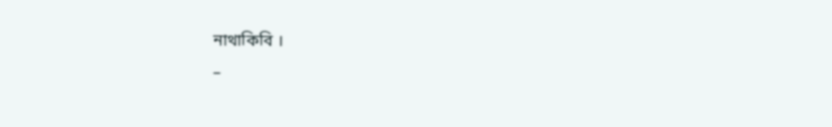নাথাকিবি ।
–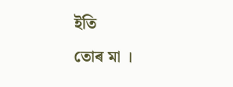ইতি
তোৰ মা ।